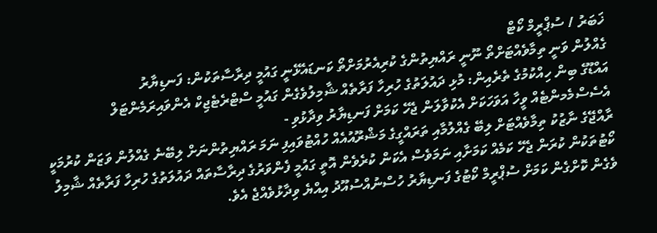ޚަބަރު / ސުޕްރީމް ކޯޓް
ގެއްލުން ވަނީ ތިމާވެއްޓަށްތޯ ނޫނީ ރައްޔިތުންގެ ކުރިއެރުމަށްތޯ ކަނޑައެޅޭނީ ގައުމީ ދިރާސާތަކުން: ފަނޑިޔާރު
އައްޑޫގެ ބިން ހިއްކުމުގެ ތެރެއިން: މުޅި ދައުލަތުގެ ހުރިހާ ފަރާތެއް ޝާމިލުވެގެން ގައުމީ ސްޓްރެޓެޖިކް އެންވައިރަމެންޓަލް އެސެސްމެމންޓެއް ވީހާ އަވަހަކަށް އެކުވާލަން ޖެހޭ ކަމަށް ފަނޑިޔާރު ވިދާޅުވި -
ރާއްޖޭގެ ނާޒުކު ތިމާވެއްޓަށް ލިބޭ ގެއްލުމާއި ތަރައްގީގެ މަޝްރޫއުއެއް ހުއްޓުވައިފި ނަމަ ރައްޔިތުންނަށް ލިބޭނެ ގެއްލުން ވަޒަން ކުރުމަކީ ކޯޓުތަކުން ކުރަން ޖެހޭ ކަމެއް ކަމަށާއި ނަމަވެސް އެކަން ކުރެވެން އޮތީ ގައުމީ ފެންވަރުގެ ދިރާސާތައް ދައުލަތުގެ ހުރިހާ ފަރާތެއް ޝާމިލު ވެގެން ކޮށްގެން ކަމަށް ސުޕްރީމް ކޯޓުގެ ފަނޑިޔާރު ހުސްނުއްސުއޫދު އިއްޔެ ވިދާޅުވެއްޖެ އެވެ.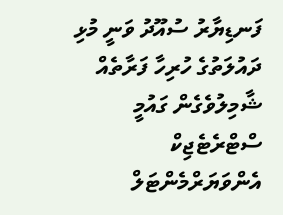ފަނޑިޔާރު ސުއޫދު ވަނީ މުޅި ދައުލަތުގެ ހުރިހާ ފަރާތެއް ޝާމިލުވެގެން ގައުމީ ސްޓްރެޓެޖިކް އެންވަޔަރްމެންޓަލް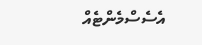އެސެސްމެންޓެއް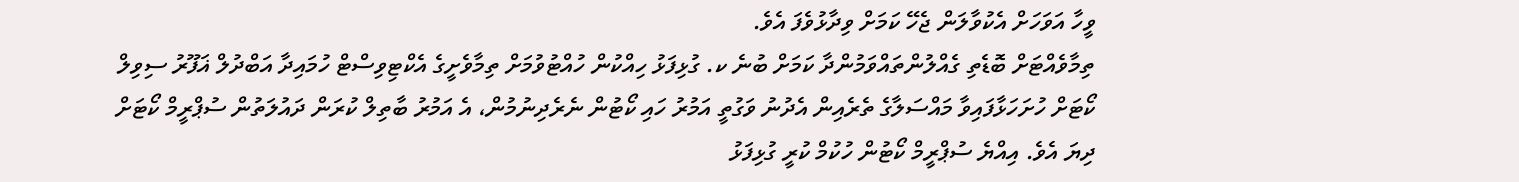ވީހާ އަވަހަށް އެކުވާލަން ޖެހޭ ކަމަށް ވިދާޅުވެފަ އެވެ.
ތިމާވެއްޓަށް ބޮޑެތި ގެއްލުންތައްވަމުންދާ ކަމަށް ބުނެ ކ. ގުޅިފަޅު ހިއްކުން ހުއްޓުވުމަށް ތިމާވެށީގެ އެކްޓިވިސްޓް ހުމައިދާ އަބްދުލް ޣަފޫރު ސިވިލް ކޯޓަށް ހުށަހަޅާފައިވާ މައްސަލާގެ ތެރެއިން އެދުނު ވަގުތީ އަމުރު ހައި ކޯޓުން ނެރެދިނުމުން، އެ އަމުރު ބާތިލް ކުރަން ދައުލަތުން ސުޕްރީމް ކޯޓަށް ދިޔަ އެވެ. އިއްޔެ ސުޕްރީމް ކޯޓުން ހުކުމް ކުރީ ގުޅިފަޅު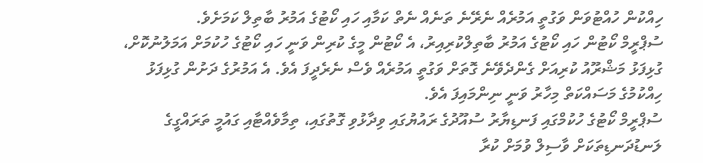ހިއްކުން ހުއްޓުވަން ވަގުތީ އަމުރެއް ނެރޭނެ ތަނެއް ނެތް ކަމާއި ހައި ކޯޓުގެ އަމުރު ބާތިލް ކަމަށެވެ.
ސުޕްރީމް ކޯޓުން ހައި ކޯޓުގެ އަމުރު ބާތިލްކުރިއިރު، އެ ކޯޓުން މީގެ ކުރިން ވަނީ ހައި ކޯޓުގެ ހުކުމަށް އަމަލުނުކޮށް، ގުޅިފަޅު މަޝްރޫއު ކުރިއަށް ގެންދެވޭނެ ގޮތަށް ވަގުތީ އަމުރެއް ވެސް ނެރެދީފަ އެވެ. އެ އަމުރުގެ ދަށުން ގުޅިފަޅު ހިއްކުމުގެ މަސައްކަތް މިހާރު ވަނީ ނިންމައިފަ އެވެ.
ސުޕްރީމް ކޯޓުގެ ހުކުމްގައި ފަނޑިޔާރު ސުއޫދުގެ ރައުޔުގައި ވިދާޅުވި ގޮތުގައި، ތިމާވެއްޓާއި ގައުމީ ތަރައްގީގެ ލަނޑުދަނޑިތަކަށް ވާސިލް ވުމަށް ކުރާ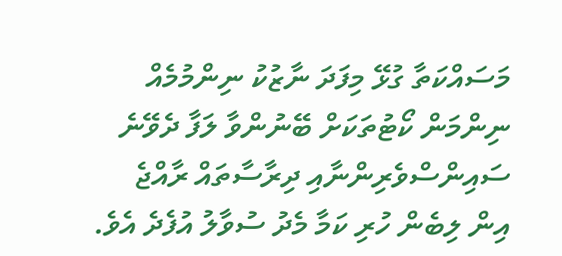މަސައްކަތާ ގުޅޭ މިފަދަ ނާޒުކު ނިންމުމެއް ނިންމަން ކޯޓުތަކަށް ބޭނުންވާ ލަފާ ދެވޭނެ ސައިންސްވެރިންނާއި ދިރާސާތައް ރާއްޖެ އިން ލިބެން ހުރި ކަމާ މެދު ސުވާލު އުފެދެ އެވެ.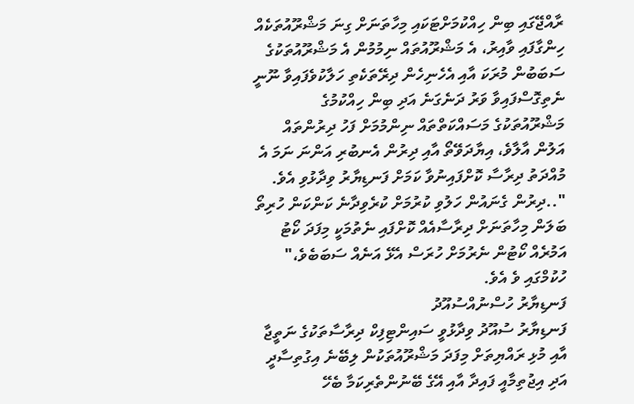ރާއްޖޭގައި ބިން ހިއްކުމަށްޓަކައި މިހާތަނަށް ގިނަ މަޝްރޫއުތަކެއް ހިންގާފައި ވާއިރު، އެ މަޝްރޫއުތައް ނިމުމުން އެ މަޝްރޫއުތަކުގެ ސަބަބުން މުރަކަ އާއި އެހެނިހެން ދިރޭތަކެތި ހަލާކުވެފައިވާ ނޫނީ ނެތިގޮސްފައިވާ ވަރު ދަނެގަނެ އަދި ބިން ހިއްކުމުގެ މަޝްރޫއުތަކުގެ މަސައްކަތްތައް ނިންމުމަށް ފަހު ދިރުންތައް އަލުން އާލާވެ، އިޔާދަވޭތޯ އާއި ދިރުން އެނބުރި އަންނަ ނަމަ އެ މުއްދަތު ދިރާސާ ކޮށްފައިނުވާ ކަމަށް ފަނޑިޔާރު ވިދާޅުވި އެވެ.
"..ދިރުން ގެނައުން ހަލުވި ކުރުމަށް ކުރެވިދާނެ ކަންކަން ހުރިތޯ ބަލަން މިހާތަނަށް ދިރާސާއެއް ކޮށްފައި ނެތުމަކީ މިފަދަ ކޯޓު އަމުރެއް ކޯޓުން ނެރުމަށް ހުރަސް އެޅޭ އަނެއް ސަބަބެވެ،" ހުކުމްގައި ވެ އެވެ.
ފަނޑިޔާރު ހުސްނުއްސުއޫދު
ފަނޑިޔާރު ސުއޫދު ވިދާޅުވީ ސައިންޓިފިކް ދިރާސާތަކުގެ ނަތީޖާ އާއި މުޅި ރައްޔިތަށް މިފަދަ މަޝްރޫއުތަކުން ލިބޭނެ އިގުތިސާދީ އަދި އިޖުތިމާއީ ފައިދާ އާއި އޭގެ ބޭނުންތެރިކަމާ ބެހޭ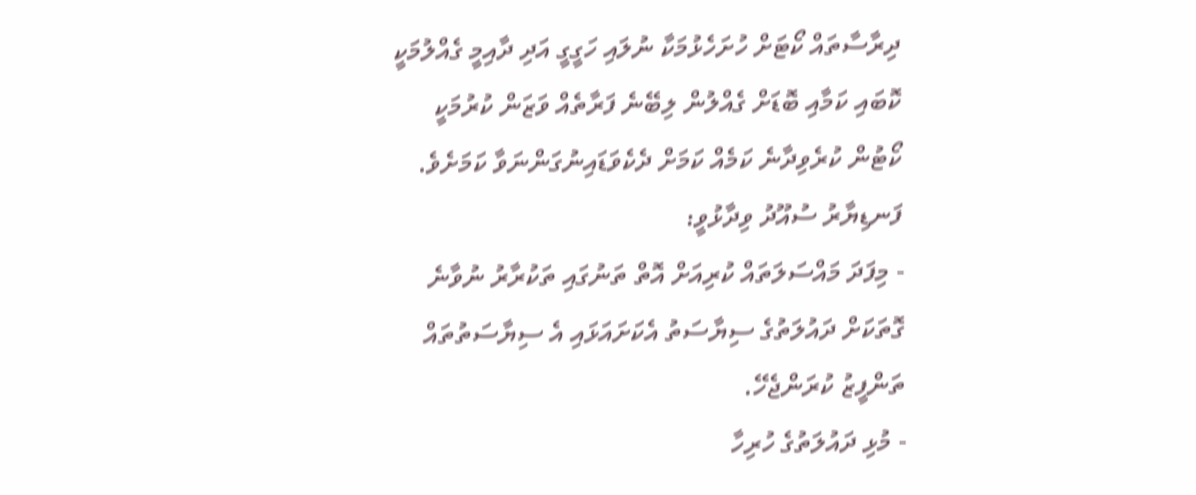ދިރާސާތައް ކޯޓަށް ހުށަހެޅުމަކާ ނުލައި ހަގީގީ އަދި ދާއިމީ ގެއްލުމަކީ ކޮބައި ކަމާއި ބޮޑަށް ގެއްލުން ލިބޭނެ ފަރާތެއް ވަޒަން ކުރުމަކީ ކޯޓުން ކުރެވިދާނެ ކަމެއް ކަމަށް ދެކެވަޑައިނުގަންނަވާ ކަމަށެވެ.
ފަނޑިޔާރު ސުއޫދު ވިދާޅުވީ:
- މިފަދަ މައްސަލަތައް ކުރިއަށް އޮތް ތަނުގައި ތަކުރާރު ނުވާނެ ގޮތަކަށް ދައުލަތުގެ ސިޔާސަތު އެކަށައަޅައި އެ ސިޔާސަތުތައް ތަންފީޒު ކުރަންޖެހޭ.
- މުޅި ދައުލަތުގެ ހުރިހާ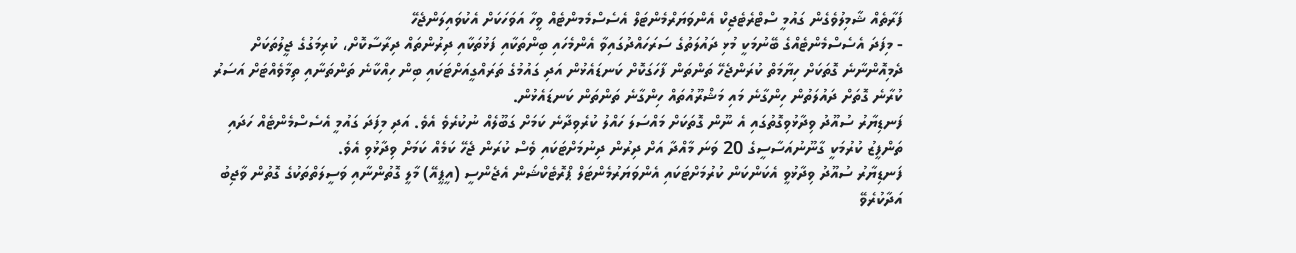ފަރާތެއް ޝާމިލުވެގެން ގައުމީ ސްޓްރެޓެޖިކް އެންވަޔަރްމެންޓަލް އެސެސްމެމންޓެއް ވީހާ އަވަހަކަށް އެކުވައިލަންޖެހޭ
- މިފަދަ އެސެސްމެންޓެއްގެ ބޭނުމަކީ މުޅި ދައުލަތުގެ ސަރަހައްދުގައިވާ އެންމެހައި ބިންތަކާއި ފަޅުތަކާއި ދިރުންތައް ދިރާސާކޮށް، ކުރިމަގުގެ ޖީލުތަކަށް ދެމިއޮންނާނެ ގޮތަކަށް ހިޔާމަތް ކުރަންޖެހޭ ތަންތަން ފާހަގަކޮށް ކަނޑައެޅުން އަދި ގައުމުގެ ތަރައްގީއަށްޓަކައި ބިން ހިއްކާނެ ތަންތަނާއި ތިމާވެއްޓަށް އަސަރު ކުރާނެ ގޮތަށް ދައުލަތުން ހިންގާނެ މައި މަޝްރޫއުތައް ހިންގާނެ ތަންތަން ކަނޑައެޅުން.
ފަނޑިޔާރު ސުއޫދު ވިދާޅުވިގޮތުގައި އެ ނޫން ގޮތަކަށް މައްސަލަ ހައްލު ކުރެވިދާނެ ކަމަށް ގަބޫލެއް ނުކުރެވެ އެވެ. އަދި މިފަދަ ގައުމީ އެސެސްމެންޓެއް ހަދައި ތަންފީޒު ކުރުމަކީ ގާނޫނުއަސާސީގެ 20 ވަނަ މާއްދާ އަށް ދިރުން ދިނުމަށްޓަކައި ވެސް ކުރަން ޖެހޭ ކަމެއް ކަމަށް ވިދާޅުވި އެވެ.
ފަނޑިޔާރު ސުއޫދު ވިދާޅުވީ އެކަންކަން ކުރުމަށްޓަކައި އެންވަޔަރުމެންޓަލް ޕްރޮޓެކްޝަން އެޖެންސީ (އީޕީއޭ) މާލީ ގޮތުންނާއި ވަސީލަތްތަކުގެ ގޮތުން ވާޖިބު އަދާކުރެވޭ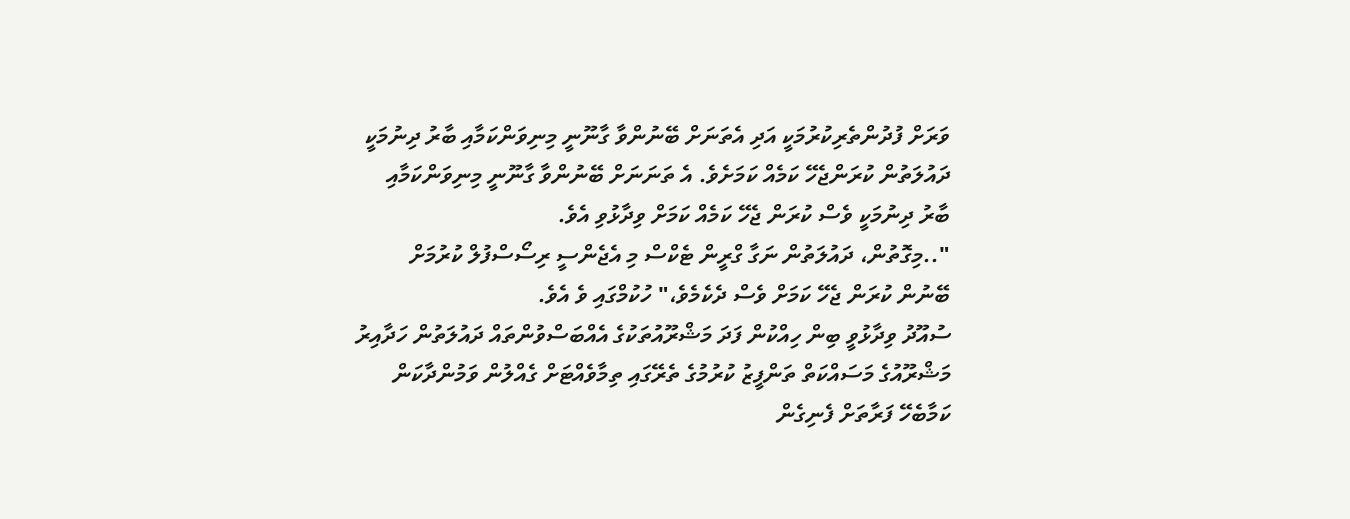ވަރަށް ފުދުންތެރިކުރުމަކީ އަދި އެތަނަށް ބޭނުންވާ ގާނޫނީ މިނިވަންކަމާއި ބާރު ދިނުމަކީ ދައުލަތުން ކުރަންޖެހޭ ކަމެއް ކަމަށެވެ. އެ ތަނަނަށް ބޭނުންވާ ގާނޫނީ މިނިވަންކަމާއި ބާރު ދިނުމަކީ ވެސް ކުރަން ޖެހޭ ކަމެއް ކަމަށް ވިދާޅުވި އެވެ.
"..މިގޮތުން، ދައުލަތުން ނަގާ ގްރީން ޓެކްސް މި އެޖެންސީ ރިސޯސްފުލް ކުރުމަށް ބޭނުން ކުރަން ޖެހޭ ކަމަށް ވެސް ދެކެމެވެ،" ހުކުމްގައި ވެ އެވެ.
ސުއޫދު ވިދާޅުވީ ބިން ހިއްކުން ފަދަ މަޝްރޫއުތަކުގެ އެއްބަސްވުންތައް ދައުލަތުން ހަދާއިރު މަޝްރޫއުގެ މަސައްކަތް ތަންފީޒު ކުރުމުގެ ތެރޭގައި ތިމާވެއްޓަށް ގެއްލުން ވަމުންދާކަން ކަމާބެހޭ ފަރާތަށް ފެނިގެން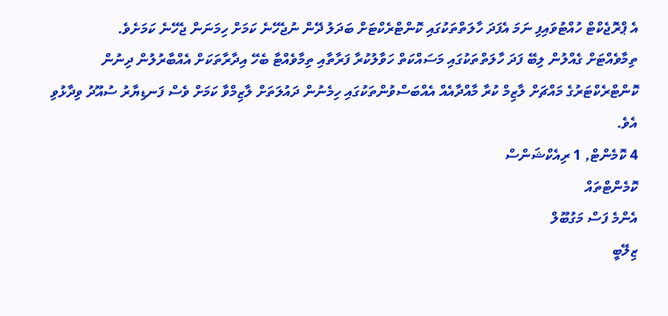އެ ޕްރޮޖެކްޓް ހުއްޓުވައިފި ނަމަ އެފަދަ ހާލަތްތަކުގައި ކޮންޓްރެކްޓަށް ބަދަލު ދޭން ނުޖެހޭނެ ކަމަށް ހިމަނަން ޖެހޭނެ ކަމަށެވެ.
ތިމާވެއްޓަށް ގެއްލުން ލިބޭ ފަދަ ހާލަތްތަކުގައި މަސައްކަތް ހަވާލުކުރާ ފަރާތާއި ތިމާވެއްޓާ ބެހޭ އިދާރާތަކަށް އެއްބާރުލުން ދިނުން ކޮންޓްރެކްޓަރުގެ މައްޗަށް ލާޒިމް ކުރާ މާއްދާއެއް އެއްބަސްވުންތަކުގައި ހިމެނުން ދައުލަތަށް ލާޒިމްވާ ކަމަށް ވެސް ފަނޑިޔާރު ސުއޫދު ވިދާޅުވި އެވެ.
4 ކޮމެންޓް, 1 ރިއެކްޝަންސް
ކޮމެންޓްތައް
އެންމެ ފަސް މަގުބޫލް
ޒިލޭބީ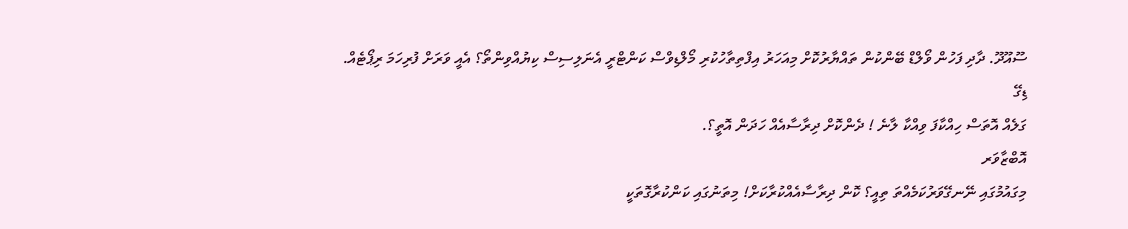ސޫއޫދޫ. ދާދި ފަހުން ވޯލްޑް ބޭންކުން ތައްޔާރުކޮށް މިއަހަރު އިފްތިތާހުކުރި މޯލްޑިވްސް ކަންޓްރީ އެނަލިސިސް ކިޔުއްވިންތޯ؟ އެއީ ވަރަށް ފުރިހަމަ ރިޕޯޓެއް.
ޑިގޭ
ގަލެއް އޮތަސް ހިއްކާފަ ވިއްކާ ލާނެ ! ދެންކޮށް ދިރާސާއެއް ހަދަން އޮތީ؟.
އޮބްޒާވަރ
މިގައުމުގައި ނޭނގޭވަރުކަމެއްތަ ތިއީ؟ ކޮން ދިރާސާއެއްކުރާކަށް! މިތަނުގައި ކަންކުރާގޮތަކީ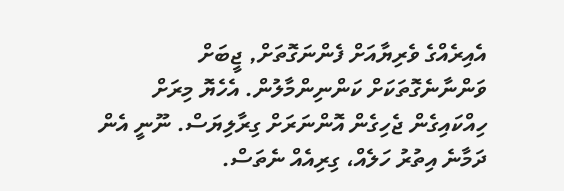އެއިރެއްގެ ވެރިޔާއަށް ފެންނަގޮތަށް, ޖީބަށް ވަންނާނެގޮތަކަށް ކަންނިންމާލުން. އެހެޔޮ މިރަށް ހިއްކައިގެން ޖެހިގެން އޮންނަރަށް ގިރާލިޔަސް. ނޫނީ އެން ދަމާނެ އިތުރު ހަލެއް، ގިރިއެއް ނެތަސް.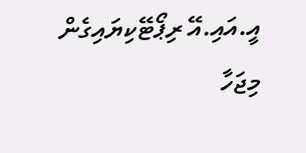އީ.އައި.އޭ ރިޕޯޓޭކިޔައިގެން މިޖަހާ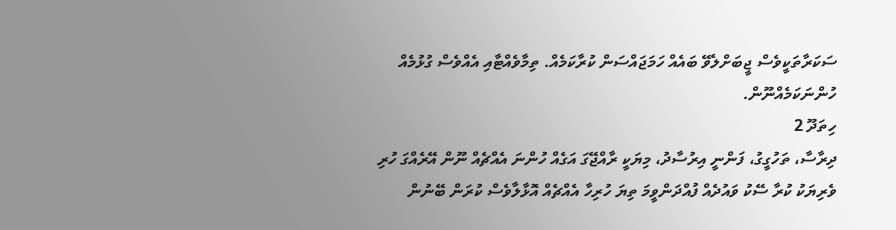ސަކަރާތަކީވެސް ޖީބަށްލެވޭ ބައެއް ހަމަޖައްސަން ކުރާކަމެއް. ތިމާވެއްޓާއި އެއްވެސް ގުޅުމެއް ހުންނަކަމެއްނޫން.
ހިތަދޫ 2
ދިރާސާ، ތަހުގީގު، ފަންނީ އިރުސާދު، މިޔަކީ ރާއްޖޭގަ އަގެއް ހުންނަ އެއްޗެއް ނޫން އޭރެއްގަ ހުރި ވެރިޔަކު ކުރާ ސޭކު ވައުދެއް ފުއްދަންވީމަ ތިޔަ ހުރިހާ އެއްޗެއް އޮޅާލާވެސް ކުރަން ބޭނުން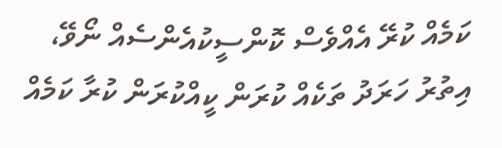ކަމެއް ކުރޭ އެއްވެސް ކޮންސީކުއެންސެއް ނޯވޭ، އިތުރު ހަރަދު ތަކެއް ކުރަން ކީއްކުރަން ކުރާ ކަމެއް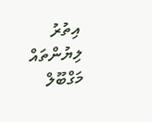އިތުރު ލިޔުންތައް
މަގްބޫލް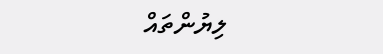ލިޔުންތައް